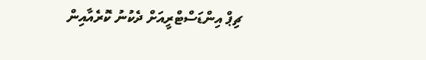ޗިޕް އިންޑަސްޓްރީއަށް ދެކުނު ކޮރެއާއިން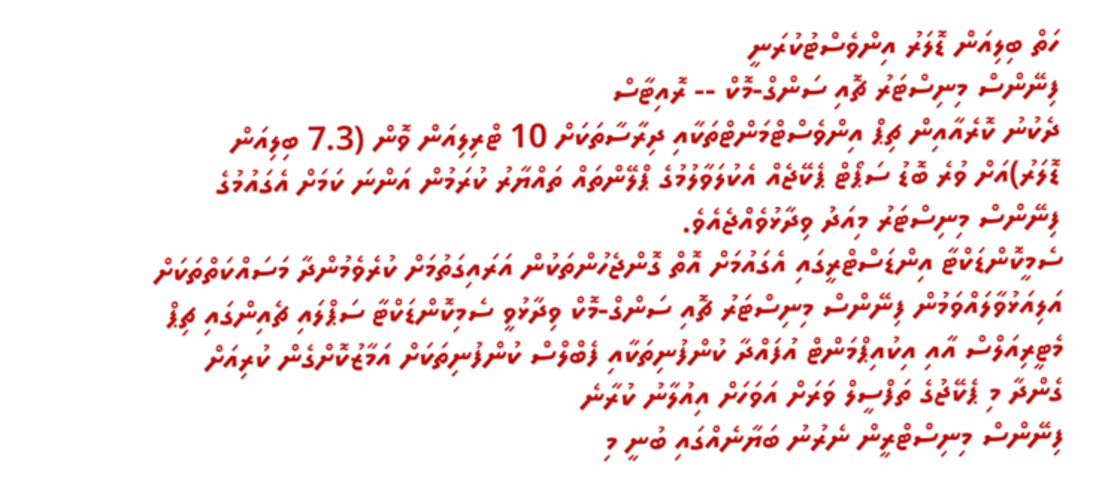ހަތް ބިލިއަން ޑޮލަރު އިންވެސްޓުކުރަނީ
ފިނޭންސް މިނިސްޓަރު ޗޮއި ސަންގް-މޮކް -- ރޮއިޓާސް
ދެކުނު ކޮރެއާއިން ޗިޕް އިންވެސްޓްމަންޓްތަކާއި ދިރާސާތަކަށް 10 ޓްރިލިއަން ވޮން (7.3 ބިލިއަން ޑޮލަރު)އަށް ވުރެ ބޮޑު ސަޕޯޓް ޕެކޭޖެއް އެކުލަވާލުމުގެ ޕްލޭންތައް ތައްޔާރު ކުރަމުން އަންނަ ކަމަށް އެގައުމުގެ ފިނޭންސް މިނިސްޓަރު މިއަދު ވިދާޅުވެއްޖެއެވެ.
ސެމީކޮންޑަކްޓާ އިންޑަސްޓްރީގައި އެގައުމަށް އޮތް ގޮންޖެހުންތަކުން އަރައިގަތުމަށް ކުރެވެމުންދާ މަސައްކަތްތަކަށް އަލިއަޅުވާލައްވަމުން ފިނޭންސް މިނިސްޓަރު ޗޮއި ސަންގް-މޮކް ވިދާޅުވީ ސެމިކޮންޑަކްޓާ ސަޕްލައި ޗެއިންގައި ޗިޕް މެޓީރިއަލްސް އާއި އިކުއިޕްމަންޓް އުފައްދާ ކުންފުނިތަކާއި ފެބްލްސް ކުންފުނިތަކަށް އަމާޒުކޮށްގެން ކުރިއަށް ގެންދާ މި ޕެކޭޖުގެ ތަފްސީލް ވަރަށް އަވަހަށް އިއުލާނު ކުރާނެ
ފިނޭންސް މިނިސްޓްރީން ނެރުނު ބަޔާނެއްގައި ބުނީ މި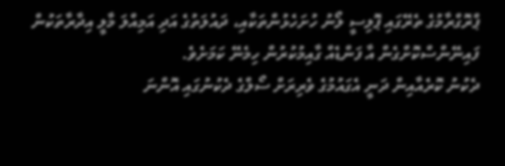ޕްރޮގްރާމުގެ ތެރޭގައި ޕޮލިސީ ލޯނު ހުށަހެޅުންތަކާއި، ދައުލަތުގެ އަދި އަމިއްލަ މާލީ އިދާރާތަކުން ފައިނޭންސްކޮށްގެން އާ ފަންޑެއް ގާއިމުކުރުން ހިމެނޭ ކަމަށެވެ.
ދެކުނު ކޮރެއާއިން ދަނީ އެގައުމުގެ ވެރިރަށް ސޯލްގެ ދެކުނުގައި އޮންނަ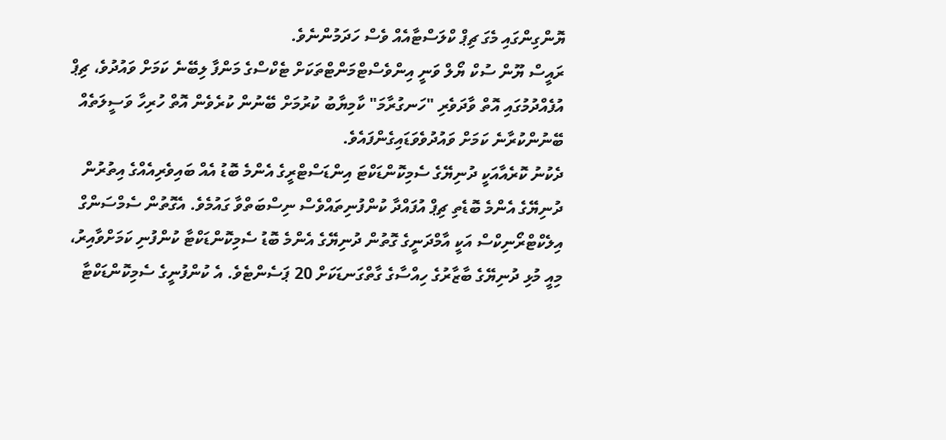ޔޮންގިންގައި މެގަ ޗިޕް ކްލަސްޓާއެއް ވެސް ހަދަމުންނެވެ.
ރައީސް ޔޫން ސުކް ޔޯލް ވަނީ އިންވެސްޓްމަންޓްތަކަށް ޓެކްސްގެ މަންފާ ލިބޭނެ ކަމަށް ވައުދުވެ، ޗިޕް އުފެއްދުމުގައި އޮތް ވާދަވެރި "ހަނގުރާމަ" ކާމިޔާބު ކުރުމަށް ބޭނުން ކުރެވެން އޮތް ހުރިހާ ވަސީލަތެއް ބޭނުންކުރާނެ ކަމަށް ވައުދުވެވަޑައިގެންފައެވެ.
ދެކުނު ކޮރެއާއަކީ ދުނިޔޭގެ ސެމިކޮންޑަކްޓަ އިންޑަސްޓްރީގެ އެންމެ ބޮޑު އެއް ބައިވެރިއެއްގެ އިތުރުން ދުނިޔޭގެ އެންމެ ބޮޑެތި ޗިޕް އުފައްދާ ކުންފުނިތައްވެސް ނިސްބަތްވާ ގައުމެވެ. އެގޮތުން ސެމްސަންގް އިލެކްޓްރޯނިކްސް އަކީ އާމްދަނީގެ ގޮތުން ދުނިޔޭގެ އެންމެ ބޮޑު ސެމިކޮންޑަކްޓާ ކުންފުނި ކަމަށްވާއިރު، މިއީ މުޅި ދުނިޔޭގެ ބާޒާރުގެ ހިއްސާގެ ގާތްގަނޑަކަށް 20 ޕަސެންޓެވެ. އެ ކުންފުނީގެ ސެމިކޮންޑަކްޓާ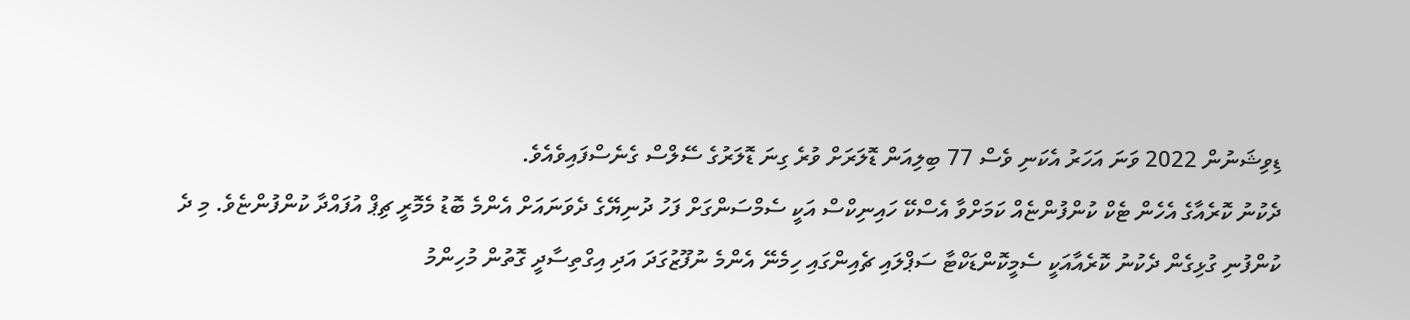ޑިވިޝަނުން 2022 ވަނަ އަހަރު އެކަނި ވެސް 77 ބިލިއަން ޑޮލަރަށް ވުރެ ގިނަ ޑޮލަރުގެ ސޭލްސް ގެނެސްފައިވެއެވެ.
ދެކުނު ކޮރެއާގެ އެހެން ޓެކް ކުންފުންޏެއް ކަމަށްވާ އެސްކޭ ހައިނިކްސް އަކީ ސެމްސަންގަށް ފަހު ދުނިޔޭގެ ދެވަނައަށް އެންމެ ބޮޑު މެމޮރީ ޗިޕް އުފައްދާ ކުންފުންޏެވެ. މި ދެ ކުންފުނި ގުޅިގެން ދެކުނު ކޮރެއާއަކީ ސެމީކޮންޑަކްޓާ ސަޕްލައި ޗެއިންގައި ހިމެނޭ އެންމެ ނުފޫޒުގަދަ އަދި އިގްތިސާދީ ގޮތުން މުހިންމު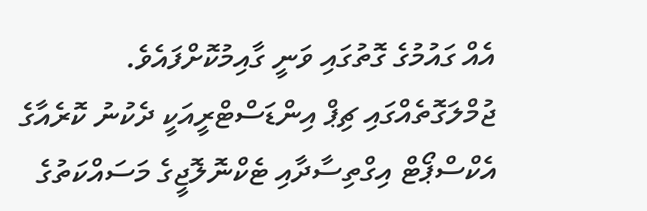އެއް ގައުމުގެ ގޮތުގައި ވަނީ ގާއިމުކޮށްފައެވެ.
ޖުމްލަގޮތެއްގައި ޗިޕް އިންޑަސްޓްރީއަކީ ދެކުނު ކޮރެއާގެ އެކްސްޕޯޓް އިގްތިސާދާއި ޓެކްނޮލޮޖީގެ މަސައްކަތުގެ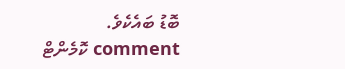ބޮޑު ބައެކެވެ.
comment ކޮމެންޓް